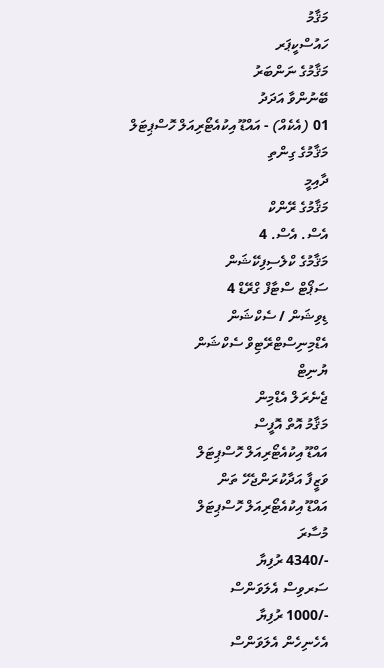މަޤާމު
ހައުސްކީޕަރ
މަޤާމުގެ ނަންބަރު
ބޭނުންވާ އަދަދު
01 (އެކެއް) - އައްޑޫ އިކުއެޓޯރިއަލް ހޮސްޕިޓަލް
މަޤާމުގެ ގިންތި
ދާއިމީ
މަޤާމުގެ ރޭންކް
އެސް. އެސް. 4
މަޤާމުގެ ކްލެސިފިކޭޝަން
ސަޕޯޓް ސްޓާފް ގްރޭޑް 4
ޑިވިޝަން / ސެކްޝަން
އެޑްމިނިސްޓްރޭޓިވް ސެކްޝަން
ޔުނިޓް
ޖެނެރަލް އެޑްމިން
މަޤާމު އޮތް އޮފީސް
އައްޑޫ އިކުއެޓޯރިއަލް ހޮސްޕިޓަލް
ވަޒީފާ އަދާކުރަންޖެހޭ ތަން
އައްޑޫ އިކުއެޓޯރިއަލް ހޮސްޕިޓަލް
މުސާރަ
-/4340 ރުފިޔާ
ސަރވިސް އެލަވަންސް
-/1000 ރުފިޔާ
އެހެނިހެން އެލަވަންސް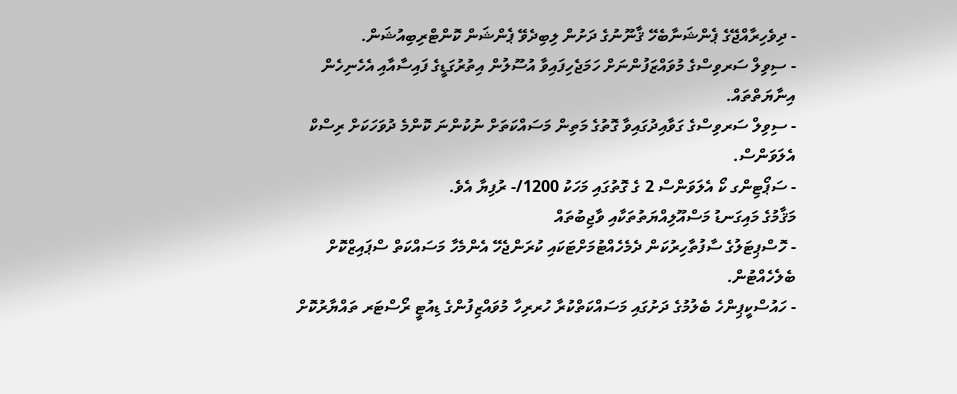- ދިވެހިރާއްޖޭގެ ޕެންޝަނާބެހޭ ޤާނޫނުގެ ދަށުން ލިބިދެވޭ ޕެންޝަން ކޮންޓްރިބިއުޝަން.
- ސިވިލް ސަރވިސްގެ މުވައްޒަފުންނަށް ހަމަޖެހިފައިވާ އުސޫލުން އިތުރުގަޑީގެ ފައިސާއާއި އެހެނިހެން އިނާޔަތްތައް.
- ސިވިލް ސަރވިސްގެ ގަވާއިދުގައިވާ ގޮތުގެ މަތިން މަސައްކަތަށް ނުކުންނަ ކޮންމެ ދުވަހަކަށް ރިސްކް އެލަވަންސް.
- ސަޕޯޓިންގ ކޯ އެލަވަންސް 2 ގެ ގޮތުގައި މަހަކު 1200/- ރުފިޔާ އެވެ.
މަޤާމުގެ މައިގަނޑު މަސްއޫލިއްޔަތުތަކާއި ވާޖިބުތައް
- ހޮސްޕިޓަލުގެ ސާފުތާހިރުކަން ދެމެހެއްޓުމަށްޓަކައި ކުރަންޖެހޭ އެންމެހާ މަސައްކަތް ސްޕައިޒްކޮށް ބެލެހެއްޓުން.
- ހައުސްކީޕިންހެ ބެލުމުގެ ދަށުގައި މަސައްކަތްކުރާ ހުރރިހާ މުވައްޒިފުންގެ ޑިއުޓީ ރޯސްޓަރ ތައްޔާރުކޮށް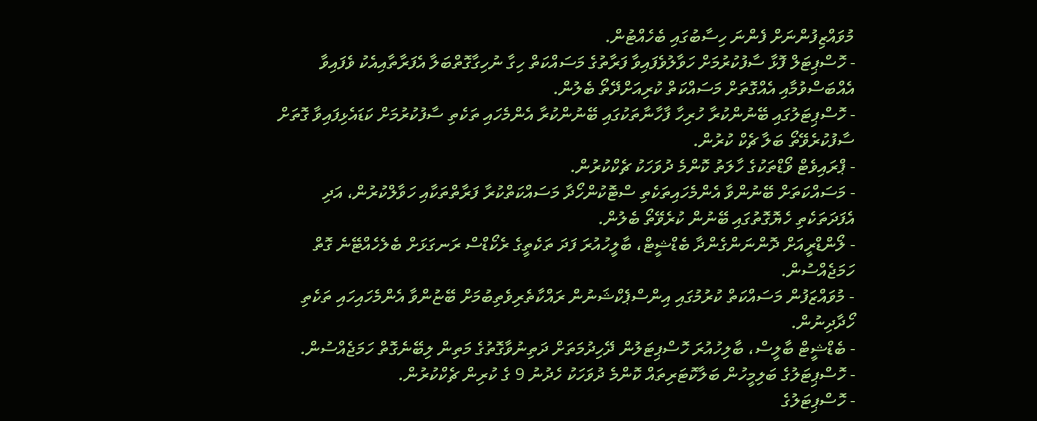މުވައްޒިފުންނަށް ފެންނަ ހިސާބުގައި ބެހެއްޓުން.
- ހޮސްޕިޓަލް ފޮޅާ ސާފުކުރުމަށް ހަވާލުވެފައިވާ ފަރާތުގެ މަސައްކަތް ހިގާ ނުހިގާގޮތްބަލާ އެފަރާތާއިއެކު ވެފައިވާ އެއްބަސްވުމާއި އެއްގޮތަށް މަސައްކަތް ކުރިއަށްދޭތޯ ބެލުން.
- ހޮސްޕިޓަލުގައި ބޭނުންކުރާ ހުރިހާ ފާހާނާތަކުގައި ބޭނުންކުރާ އެންމެހައި ތަކެތި ސާފުކުރުމަށް ކަޑައެޅިފައިވާ ގޮތަށް ސާފުކުރެވޭތޯ ބަލާ ޗެކް ކުރުން.
- ޕްރައިވެޓް ވޯޑްތަކުގެ ހާލަތު ކޮންމެ ދުވަހަކު ޗެކްކުރުން.
- މަސައްކަތަށް ބޭނުންވާ އެންމެހައިތަކެތި ސްޓޮކުންހޯދާ މަސައްކަތްކުރާ ފަރާތްތަކާއި ހަވާލްކުރުން، އަދި އެފަދަތަކެތި ހެޔޮގޮތުގައި ބޭނުން ކުރެވޭތޯ ބެލުން.
- ލޯންޑްރީއަށް ދޮންނަންގެންދާ ބެޑްޝީޓް، ބާލީހުއުރަ ފަދަ ތަކެތީގެ ރެކޯޑްސް ރަނގަޅަށް ބެލެހެއްޓޭނެ ގޮތް ހަމަޖެއްސުން.
- މުވައްޒަފުން މަސައްކަތް ކުރުމުގައި އިންސްޕެކްޝަނުން ރައްކާތެރިވެތިބުމަށް ބޭޏުންވާ އެންމެހައިހައި ތަކެތި ހޯދާދިނުން.
- ބެޑްޝީޓް ބާލީސް، ބާލިހުއުރަ ހޮސްޕިޓަލުން ދޭހިދުމަތަށް ދަތިނުވާގޮތުގެ މަތިން ލިބޭނެގޮތް ހަމަޖެއްސުން.
- ހޮސްޕިޓަލުގެ ބަލިމީހުން ބަލާކޮޓަރިތައް ކޮންމެ ދުވަހަކު ހެދުނު 9 ގެ ކުރިން ޗެކްކުރުން.
- ހޮސްޕިޓަލުގެ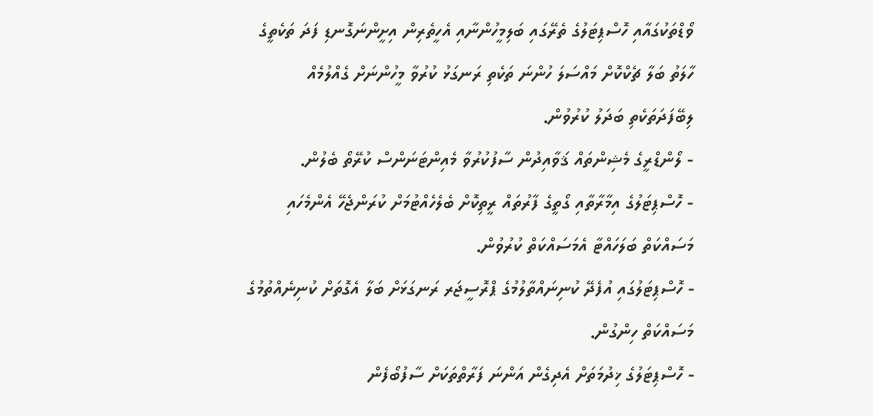ވޯޑްތަކުގައާއި ހޮސްޕިޓަލުގެ ތެރޭގައި ބަލިމީހުންނާއި އެހީތެރިން އިށީންނަގޮނޑި ފަދަ ތަކެތީގެ ހާލަތު ބަލާ ޗެކްކޮށް މައްސަލަ ހުންނަ ތަކެތި ރަނގަޅު ކުރުވާ މީހުންނަށް ގެއްލުމެއް ލިބޭފަދަތަކެތި ބަދަލު ކުރުވުން.
- ލޯންޑްރީގެ މެޝިންތައް ޤަވާއިދުން ސާފުކުރުވާ މެއިންޓަނަންސް ކުރޭތޯ ބެލުން.
- ހޮސްޕިޓަލުގެ އިމާރާތާއި ގޯތީގެ ފާރުތައް ރީތިކޮށް ބެލެހެއްޓުމަށް ކުރަންޖެހޭ އެންމެހައި މަސައްކަތް ބަލަހައްޓާ އެމަސައްކަތް ކުރުވުން.
- ހޮސްޕިޓަލުގައި އުފެދޭ ކުނިނައްތާލުމުގެ ޕްރޮސީޖަރ ރަނގަޅަށް ބަލާ އެގޮތަށް ކުނިނެއްތުމުގެ މަސައްކަތް ހިންގުން.
- ހޮސްޕިޓަލުގެ ޚިދުމަތަށް އެދިގެން އަންނަ ފަރާތްތަކަށް ސާފުބޯފެން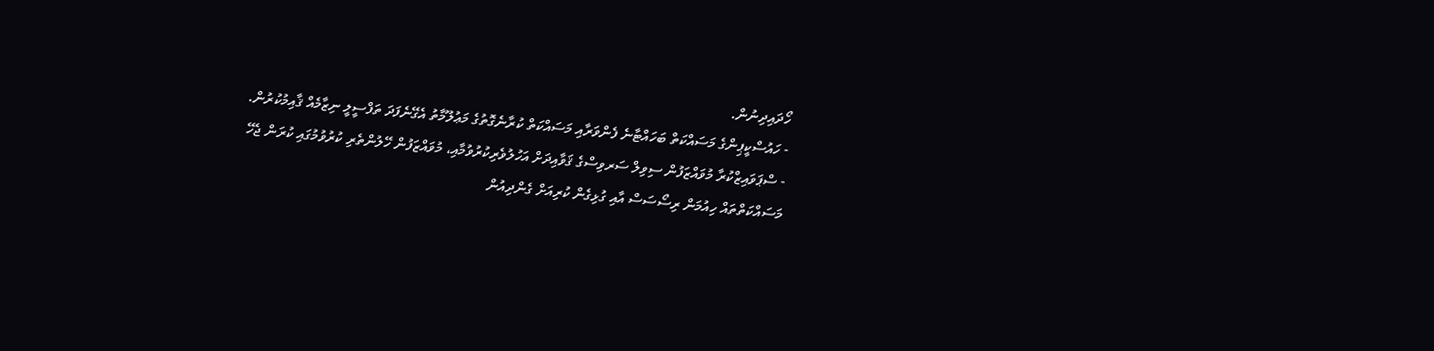ހޯދައިދިނުން.
- ހައުސްކީޕިންގެ މަސައްކަތް ބަހައްޓާނެ ފެންވަރާއި މަސައްކަތް ކުރާނެގޮތުގެ މަޢުލޫމާތު އެގޭނެފަދަ ތަފްސީލީ ނިޒާމެއް ޤާއިމުކުރުން.
- ސްޕަވައިޒްކުރާ މުވައްޒަފުން ސިވިލް ސަރވިސްގެ ޤަވާއިދަށް އަހުލުވެރިކުރުވުމާއި، މުވައްޒަފުން ހޭލުންތެރި ކުރުވުމުގައި ކުރަން ޖެހޭ މަސައްކަތްތައް ހިއުމަން ރިސޯސަސް އާއި ގުޅިގެން ކުރިއަށް ގެންދިއުން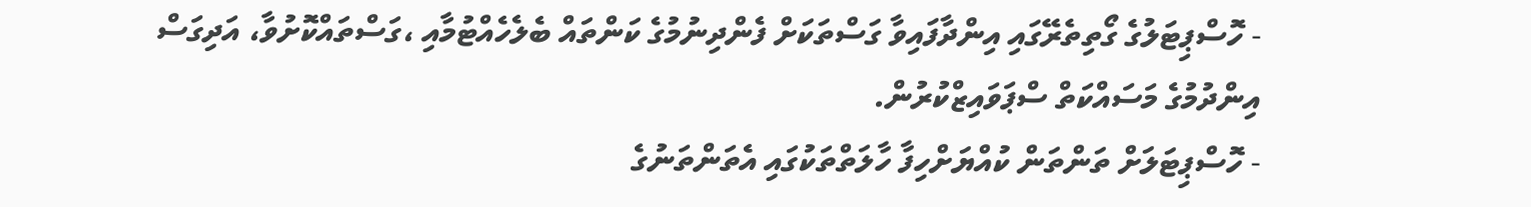- ހޮސްޕިޓަލުގެ ގޯތިތެރޭގައި އިންދާފައިވާ ގަސްތަކަށް ފެންދިނުމުގެ ކަންތައް ބެލެހެއްޓުމާއި ،ގަސްތައްކޮށުވާ، އަދިގަސް އިންދުމުގެ މަސައްކަތް ސްޕަވައިޒްކުރުން.
- ހޮސްޕިޓަލަށް ތަންތަން ކުއްޔަށްހިފާ ހާލަތްތަކުގައި އެތަންތަނުގެ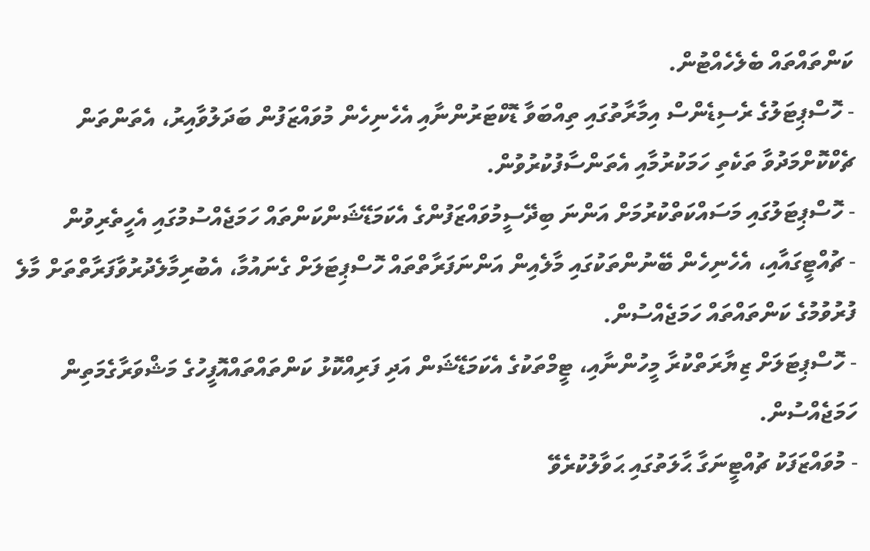ކަންތައްތައް ބެލެހެއްޓުން.
- ހޮސްޕިޓަލުގެ ރެސިޑެންސް އިމާރާތުގައި ތިއްބަވާ ޑޮކްޓަރުންނާއި އެހެނިހެން މުވައްޒަފުން ބަދަލުވާއިރު، އެތަންތަން ޗެކްކޮށްމަދުވާ ތަކެތި ހަމަކުރުމާއި އެތަންސާފުކުރުވުން.
- ހޮސްޕިޓަލުގައި މަސައްކަތްކުރުމަށް އަންނަ ބިދޭސީމުވައްޒަފުންގެ އެކަމަޑޭޝަންކަންތައް ހަމަޖެއްސުމުގައި އެހީތެރިވުން
- ޗުއްޓީގައާއި، އެހެނިހެން ބޭނުންތަކުގައި މާލެއިން އަންނަފަރާތްތައް ހޮސްޕިޓަލަށް ގެނައުމާ، އެބުރިމާލެދުރުވާފަރާތްތަށް މާލެ ފުރުވުމުގެ ކަންތައްތައް ހަމަޖެއްސުން.
- ހޮސްޕިޓަލަށް ޒިޔާރަތްކުރާ މީހުންނާއި، ޓީމްތަކުގެ އެކަމަޑޭޝަން އަދި ފަރިއްކޮޅު ކަންތައްތައްއޮފީހުގެ މަޝްވަރާގެމަތިން ހަމަޖެއްސުން.
- މުވައްޒަފަކު ޗުއްޓީނަގާ ޙާލަތުގައި ޙަވާލުކުރެވޭ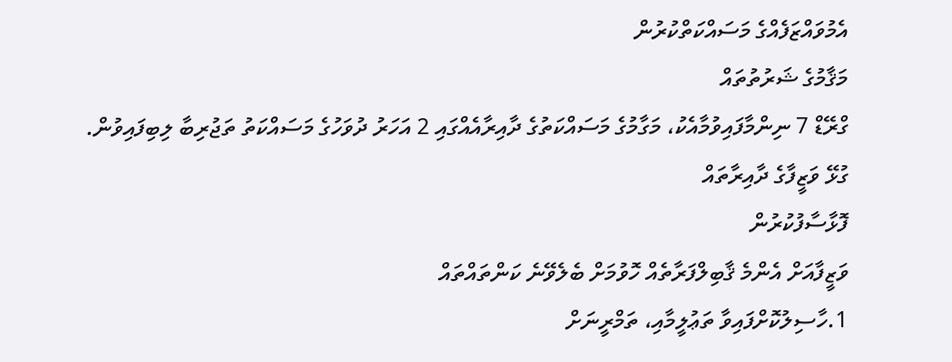އެމުވައްޒަފެއްގެ މަސައްކަތްކުރުން
މަޤާމުގެ ޝަރުތުތައް
ގްރޭޑް 7 ނިންމާފައިވުމާއެކު، މަގާމުގެ މަސައްކަތުގެ ދާއިރާއެއްގައި 2 އަހަރު ދުވަހުގެ މަސައްކަތު ތަޖުރިބާ ލިބިފައިވުން.
ގުޅޭ ވަޒީފާގެ ދާއިރާތައް
ފޮޅާސާފުކުރުން
ވަޒީފާއަށް އެންމެ ޤާބިލްފަރާތެއް ހޮވުމަށް ބެލެވޭނެ ކަންތައްތައް
1.ހާސިލުކޮށްފައިވާ ތަޢުލީމާއި، ތަމްރީނަށް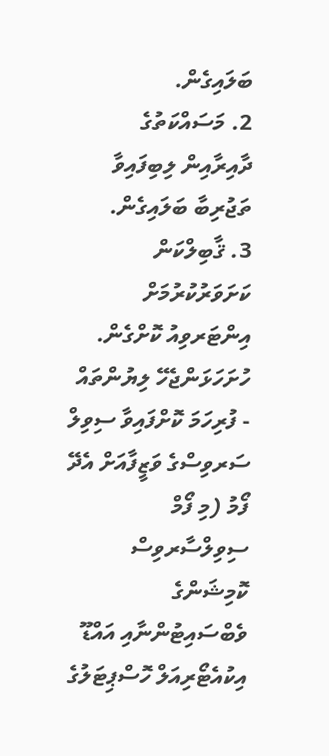ބަލައިގެން.
2. މަސައްކަތުގެ ދާއިރާއިން ލިބިފައިވާ ތަޖުރިބާ ބަލައިގެން.
3. ޤާބިލްކަން ކަށަވަރުކުރުމަށް އިންޓަރވިއު ކޮށްގެން.
ހުށަހަޅަންޖެހޭ ލިޔުންތައް
- ފުރިހަމަ ކޮށްފައިވާ ސިވިލް ސަރވިސްގެ ވަޒީފާއަށް އެދޭ ފޯމު (މި ފޯމް ސިވިލްސާރވިސް ކޮމިޝަންގެ ވެބްސައިޓުންނާއި އައްޑޫ އިކުއެޓޯރިއަލް ހޮސްޕިޓަލުގެ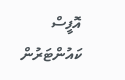އޮފީސް ކައުންޓަރުން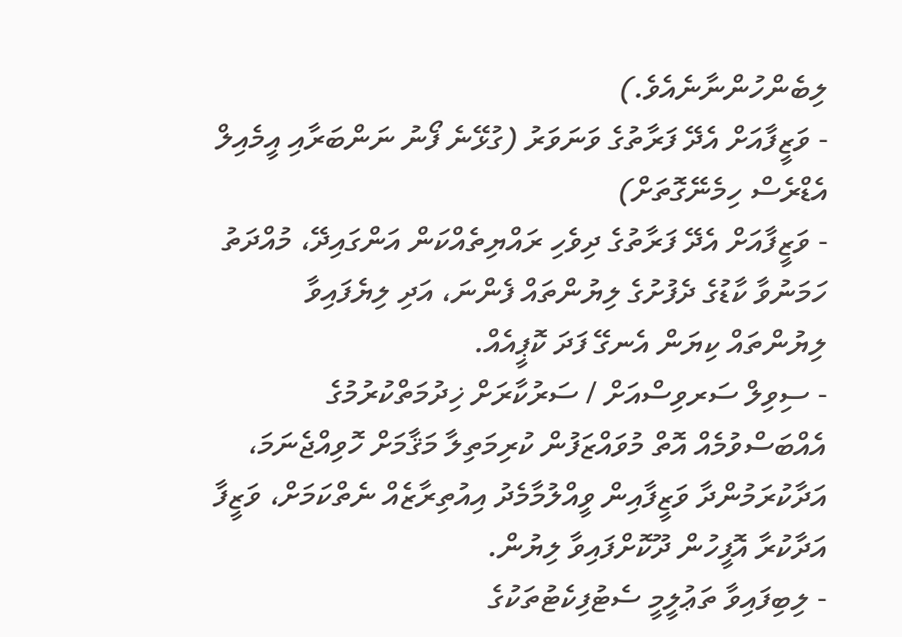ލިބެންހުންނާނެއެވެ.)
- ވަޒީފާއަށް އެދޭ ފަރާތުގެ ވަނަވަރު (ގުޅޭނެ ފޯނު ނަންބަރާއި އީމެއިލް އެޑްރެސް ހިމެނޭގޮތަށް)
- ވަޒީފާއަށް އެދޭ ފަރާތުގެ ދިވެހި ރައްޔިތެއްކަން އަންގައިދޭ، މުއްދަތު ހަމަނުވާ ކާޑުގެ ދެފުށުގެ ލިޔުންތައް ފެންނަ، އަދި ލިޔެފައިވާ ލިޔުންތައް ކިޔަން އެނގޭ ފަދަ ކޮޕީއެއް.
- ސިވިލް ސަރވިސްއަށް / ސަރުކާރަށް ޚިދުމަތްކުރުމުގެ އެއްބަސްވުމެއް އޮތް މުވައްޒަފުން ކުރިމަތިލާ މަޤާމަށް ހޮވިއްޖެނަމަ، އަދާކުރަމުންދާ ވަޒީފާއިން ވީއްލުމާމެދު އިއުތިރާޒެއް ނެތްކަމަށް، ވަޒީފާ އަދާކުރާ އޮފީހުން ދޫކޮށްފައިވާ ލިޔުން.
- ލިބިފައިވާ ތަޢުލީމީ ސެޓުފިކެޓުތަކުގެ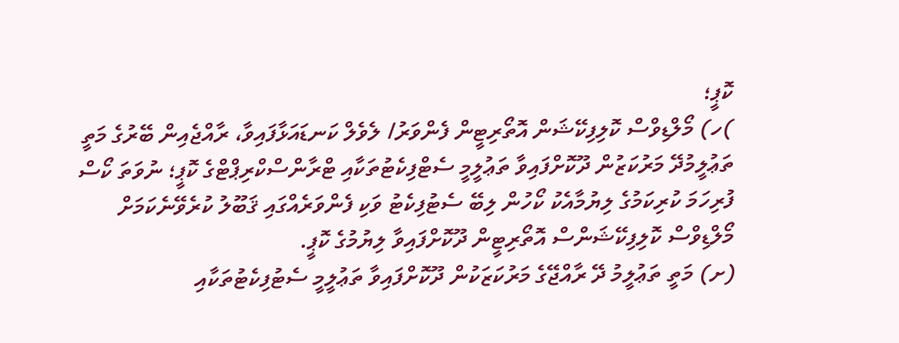ކޮޕީ؛
)ހ) މޯލްޑިވްސް ކޮލިފިކޭޝަން އޮތޯރިޓީން ފެންވަރު/ ލެވެލް ކަނޑައަޅާފައިވާ، ރާއްޖެއިން ބޭރުގެ މަތީ ތަޢުލީމުދޭ މަރުކަޒުން ދޫކޮށްފައިވާ ތަޢުލީމީ ސެޓްފިކެޓުތަކާއި ޓްރާންސްކްރިޕްޓްގެ ކޮޕީ؛ ނުވަތަ ކޯސް ފުރިހަމަ ކުރިކަމުގެ ލިޔުމާއެކު ކޯހުން ލިބޭ ސެޓުފިކެޓު ވަކި ފެންވަރެއްގައި ޤަބޫލު ކުރެވޭނެކަމަށް މޯލްޑިވްސް ކޮލިފިކޭޝަންސް އޮތޯރިޓީން ދޫކޮށްފައިވާ ލިޔުމުގެ ކޮޕީ.
(ށ) މަތީ ތަޢުލީމު ދޭ ރާއްޖޭގެ މަރުކަޒަކުން ދޫކޮށްފައިވާ ތަޢުލީމީ ސެޓުފިކެޓުތަކާއި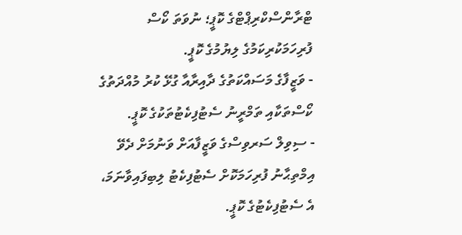ޓްރާންސްކްރިޕްޓްގެ ކޮޕީ؛ ނުވަތަ ކޯސް ފުރިހަމަކުރިކަމުގެ ލިޔުމުގެ ކޮޕީ.
- ވަޒީފާގެ މަސައްކަތުގެ ދާއިރާއާ ގުޅޭ ކުރު މުއްދަތުގެ ކޯސްތަކާއި ތަމްރީނު ސެޓުފިކެޓުތަކުގެ ކޮޕީ.
- ސިވިލް ސަރވިސްގެ ވަޒީފާއަށް ވަނުމަށް ދެވޭ އިމްތިޙާނު ފުރިހަމަކޮށް ސެޓުފިކެޓު ލިބިފައިވާނަމަ، އެ ސެޓުފިކެޓުގެ ކޮޕީ.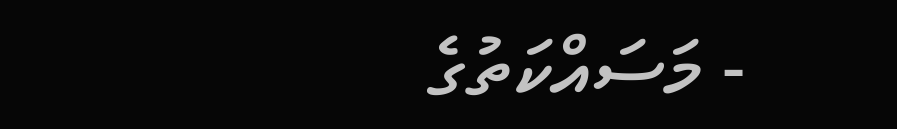- މަސައްކަތުގެ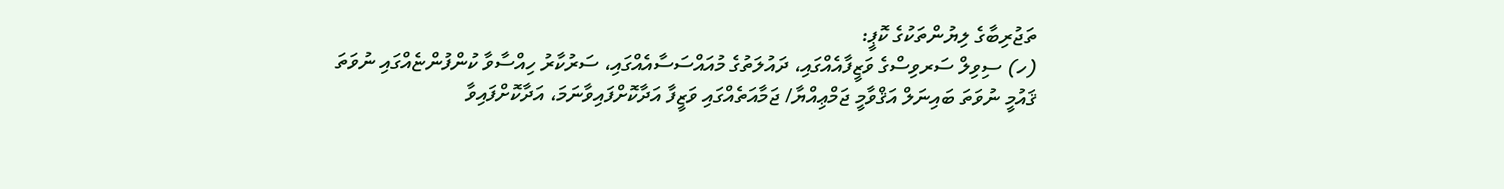ތަޖުރިބާގެ ލިޔުންތަކުގެ ކޮޕީ:
(ހ) ސިވިލް ސަރވިސްގެ ވަޒީފާއެއްގައި، ދައުލަތުގެ މުއައްސަސާއެއްގައި، ސަރުކާރު ހިއްސާވާ ކުންފުންޏެއްގައި ނުވަތަ ޤައުމީ ނުވަތަ ބައިނަލް އަޤްވާމީ ޖަމްޢިއްޔާ/ ޖަމާއަތެއްގައި ވަޒީފާ އަދާކޮށްފައިވާނަމަ، އަދާކޮށްފައިވާ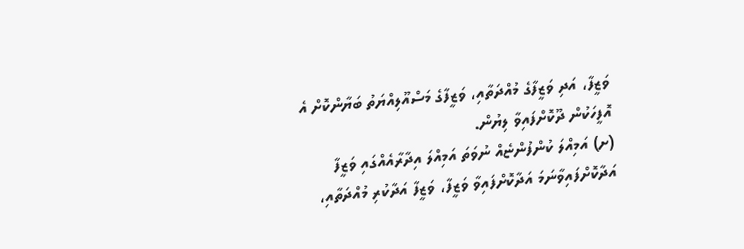ވަޒީފާ، އަދި ވަޒީފާގެ މުއްދަތާއި، ވަޒީފާގެ މަސްއޫލިއްޔަތު ބަޔާންކޮށް އެ އޮފީހަކުން ދޫކޮށްފައިވާ ލިޔުން.
(ށ) އަމިއްލަ ކުންފުންޏެއް ނުވަތަ އަމިއްލަ އިދާރާއެއްގައި ވަޒީފާ އަދާކޮށްފައިވާނަމަ އަދާކޮށްފައިވާ ވަޒީފާ، ވަޒީފާ އަދާކުރި މުއްދަތާއި،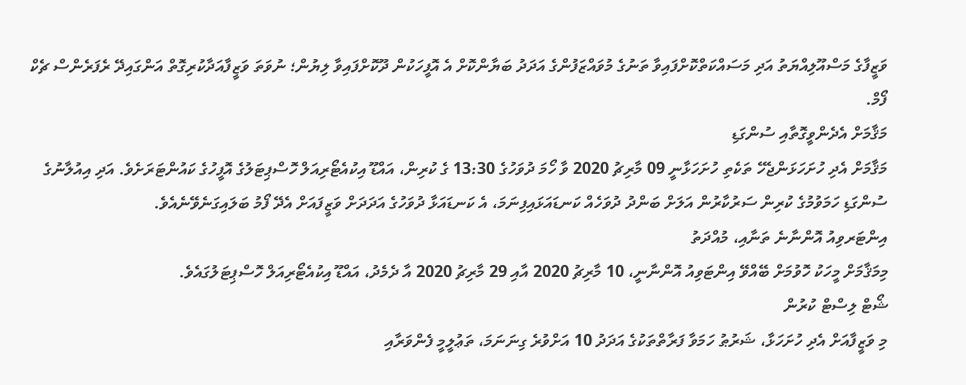ވަޒީފާގެ މަސްއޫލިއްޔަތު އަދި މަސައްކަތްކޮށްފައިވާ ތަނުގެ މުވައްޒަފުންގެ އަދަދު ބަޔާންކޮށް އެ އޮފީހަކުން ދޫކޮށްފައިވާ ލިޔުން؛ ނުވަތަ ވަޒީފާއަދާކުރިގޮތް އަންގައިދޭ ރެފަރެންސް ޗެކް ފޯމް.
މަޤާމަށް އެދެންވީގޮތާއި ސުންގަޑި
މަޤާމަށް އެދި ހުށަހަޅަންޖެހޭ ތަކެތި ހުށަހަޅާނީ 09 މާރިޗު 2020 ވާ ހޯމަ ދުވަހުގެ 13:30 ގެ ކުރިން، އައްޑޫ އިކުއެޓޯރިއަލް ހޮސްޕިޓަލުގެ އޮފީހުގެ ކައުންޓަރަށެވެ. އަދި އިއުލާނުގެ ސުންގަޑި ހަމަވުމުގެ ކުރިން ސަރުކާރުން އަލަށް ބަންދު ދުވަހެއް ކަނޑައަޅައިފިނަމަ، އެ ކަނޑައަޅާ ދުވަހުގެ އަދަދަށް ވަޒީފައަށް އެދޭ ފޯމު ބަލައިގަނެވޭނެއެވެ.
އިންޓަރވިއު އޮންނާނެ ތަނާއި، މުއްދަތު
މިމަޤާމަށް މީހަކު ހޮވުމަށް ބޭއްވޭ އިންޓަވިއު އޮންނާނީ، 10 މާރިޗު 2020 އާއި 29 މާރިޗު 2020 އާ ދެމެދު، އައްޑޫ އިކުއެޓޯރިއަލް ހޮސްޕިޓަލުގައެވެ.
ޝޯޓް ލިސްޓް ކުރުން
މި ވަޒީފާއަށް އެދި ހުށަހަޅާ، ޝަރުޠު ހަމަވާ ފަރާތްތަކުގެ އަދަދު 10 އަށްވުރެ ގިނަނަމަ، ތަޢުލީމީ ފެންވަރާއި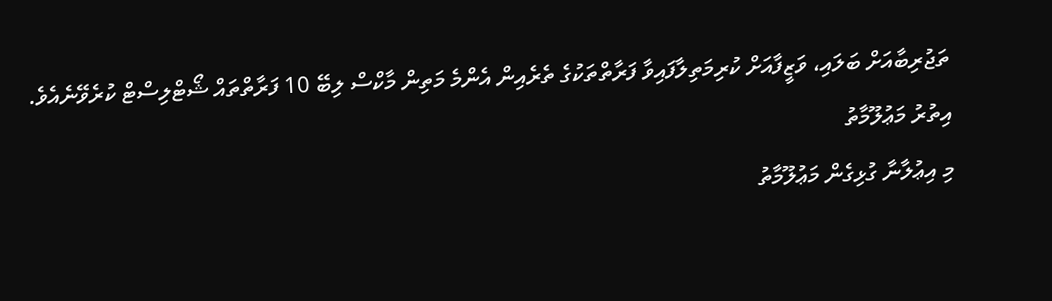ތަޖުރިބާއަށް ބަލައި، ވަޒީފާއަށް ކުރިމަތިލާފައިވާ ފަރާތްތަކުގެ ތެރެއިން އެންމެ މަތިން މާކްސް ލިބޭ 10 ފަރާތްތައް ޝޯޓްލިސްޓް ކުރެވޭނެއެވެ.
އިތުރު މަޢުލޫމާތު
މި އިޢުލާނާ ގުޅިގެން މަޢުލޫމާތު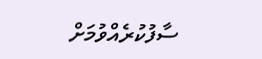ސާފުކުރެއްވުމަށް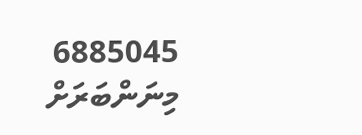6885045 މިނަންބަރަށް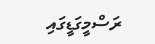ރަސްމީގަޑީގައި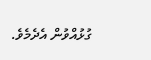ގުޅުއްވުން އެދެމެވެ.